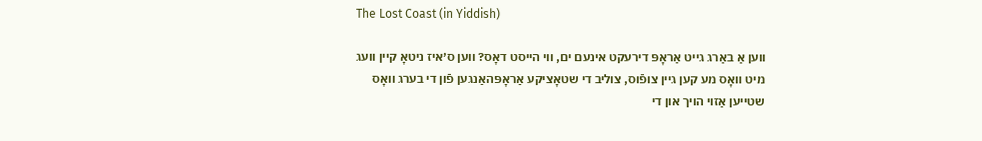The Lost Coast (in Yiddish)

ווען אַ באַרג גייט אַראָפּ דירעקט אינעם ים, ווי הייסט דאָס? ווען ס׳איז ניטאָ קיין וועג מיט װאָס מע קען גיין צופֿוס, צוליב די שטאָציקע אַראָפּהאַנגען פֿון די בערג וואָס שטייען אַזוי הויך און די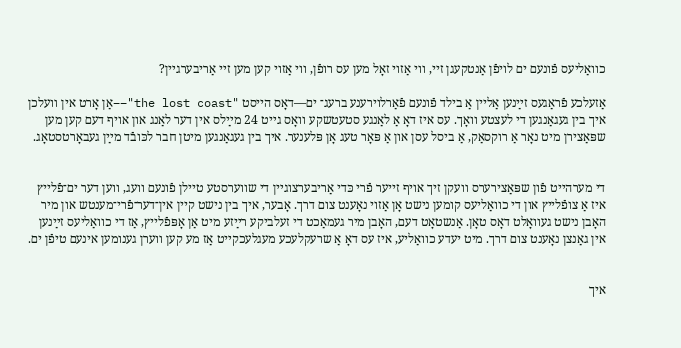כוואַליעס פֿונעם ים לויפֿן אַנטקעגן זיי, ווי אַזוי זאָל מען עס רופֿן, ווי אַזוי קען מען זײ אַריבערגײן?

אַזעלכע פֿראַגעס זײַנען אַליין אַ בילד פֿונעם פֿאַרלוירענע ברעג־ ים––דאָס הייסט "the lost coast"––אַן אָרט אין װעלכן איך בין געגאַנגען די לעצטע וואָך. עס איז דאָ אַ לאַנגע סטעטשקע וואָס גײט 24 מײַלס אין דער לאַנג און אויף דעם קען מען שפּאַצירן מיט נאָר אַ רוקסאַק, אַ ביסל עסן און אַ פּאָר טעג אָן פּלענער. איך בין געגאַנגען מיטן חבר לכּובֿד מײַן געבאָרטסטאָג.


די מערהײט פֿון שפּאַצירערס װעקן זיך אויף זייער פֿרי כּדי אַריבערצוגײן די שווערסטע טיילן פֿונעם וועג, ווען דער ים־פֿלייץ איז אַ צופֿלייץ און די כוואַליעס קומען נישט אָן אַזוי נאָענט צום דרך. אָבער, איך בין נישט קיין אין־דער־פֿרי־מענטש און מיר האָבן נישט געוואָלט דאָס טאָן. אַנשטאָט דעם, האָבן מיר געמאַכט די זעלביקע רײַזע מיט אַן אָפּפֿלייץ, אַז די כוואַליעס זײַנען אין גאַנצן נאָענט צום דרך. מיט יעדע כוואַליע, איז עס דאָ אַ שרעקלעכע מעגלעכקײט אַז מע קען װערן גענומען אינעם טיפֿן ים.


איך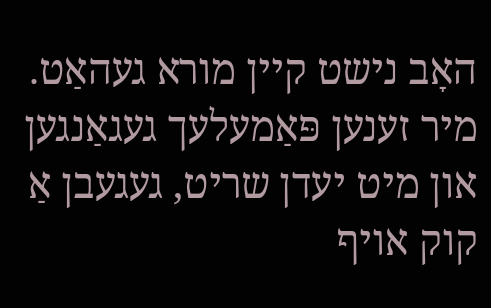האָב נישט קיין מורא געהאַט. מיר זענען פּאַמעלעך געגאַנגען און מיט יעדן שריט, געגעבן אַ קוק אויף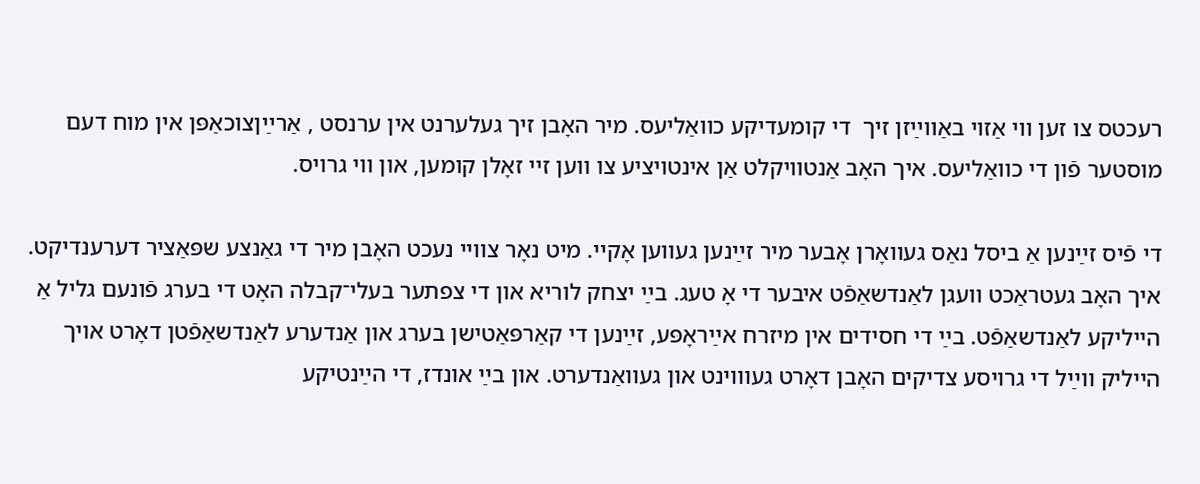רעכטס צו זען ווי אַזוי באַװײַזן זיך  די קומעדיקע כוואַליעס. מיר האָבן זיך געלערנט אין ערנסט , אַרײַןצוכאַפּן אין מוח דעם מוסטער פֿון די כוואַליעס. איך האָב אַנטװיקלט אַן אינטויציע צו ווען זיי זאָלן קומען, און ווי גרויס.

די פֿיס זײַנען אַ ביסל נאַס געוואָרן אָבער מיר זײַנען געווען אָקיי. מיט נאָר צוויי נעכט האָבן מיר די גאַנצע שפּאַציר דערענדיקט. איך האָב געטראַכט וועגן לאַנדשאַפֿט איבער די אָ טעג. בײַ יצחק לוריא און די צפתער בעלי־קבלה האָט די בערג פֿונעם גליל אַ הייליקע לאַנדשאַפֿט. בײַ די חסידים אין מיזרח אײַראָפּע, זײַנען די קאַרפּאַטישן בערג און אַנדערע לאַנדשאַפֿטן דאָרט אויך הייליק ווײַל די גרויסע צדיקים האָבן דאָרט געוווינט און געוואַנדערט. און בײַ אונדז, די הײַנטיקע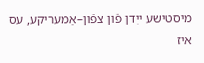מיסטישע ייִדן פֿון צפֿון–אַמעריקע, עס איז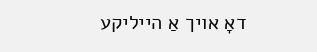דאָ אויך אַ הייליקע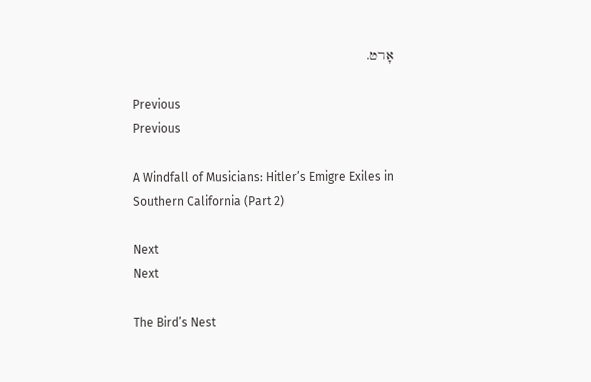אָרט.

Previous
Previous

A Windfall of Musicians: Hitler’s Emigre Exiles in Southern California (Part 2)

Next
Next

The Bird’s Nest